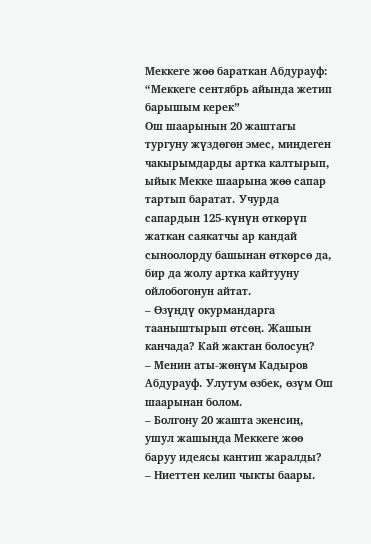Меккеге жөө бараткан Абдурауф: “Меккеге сентябрь айында жетип барышым керек”
Ош шаарынын 20 жаштагы тургуну жүздөгөн эмес, миңдеген чакырымдарды артка калтырып, ыйык Мекке шаарына жөө сапар тартып баратат. Учурда сапардын 125-күнүн өткөрүп жаткан саякатчы ар кандай сыноолорду башынан өткөрсө да, бир да жолу артка кайтууну ойлобогонун айтат.
– Өзүңдү окурмандарга тааныштырып өтсөң. Жашын канчада? Кай жактан болосуң?
– Менин аты-жөнүм Кадыров Абдурауф. Улутум өзбек, өзүм Ош шаарынан болом.
– Болгону 20 жашта экенсиң, ушул жашыңда Меккеге жөө баруу идеясы кантип жаралды?
– Ниеттен келип чыкты баары.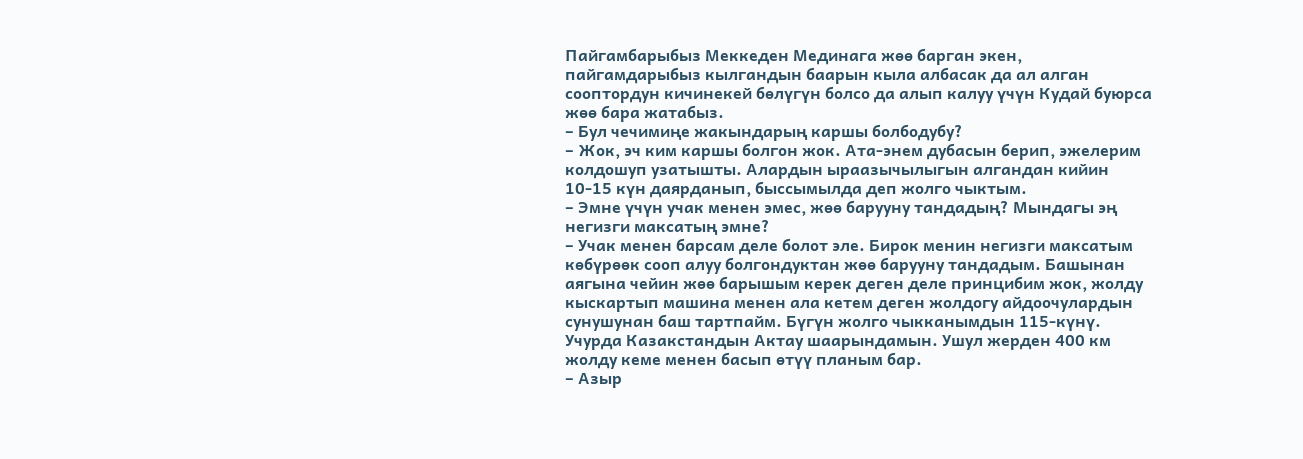Пайгамбарыбыз Меккеден Мединага жөө барган экен, пайгамдарыбыз кылгандын баарын кыла албасак да ал алган сооптордун кичинекей бөлүгүн болсо да алып калуу үчүн Кудай буюрса жөө бара жатабыз.
– Бул чечимиңе жакындарың каршы болбодубу?
– Жок, эч ким каршы болгон жок. Ата-энем дубасын берип, эжелерим колдошуп узатышты. Алардын ыраазычылыгын алгандан кийин 10-15 күн даярданып, быссымылда деп жолго чыктым.
– Эмне үчүн учак менен эмес, жөө барууну тандадың? Мындагы эң негизги максатың эмне?
– Учак менен барсам деле болот эле. Бирок менин негизги максатым көбүрөөк сооп алуу болгондуктан жөө барууну тандадым. Башынан аягына чейин жөө барышым керек деген деле принцибим жок, жолду кыскартып машина менен ала кетем деген жолдогу айдоочулардын сунушунан баш тартпайм. Бүгүн жолго чыкканымдын 115-күнү. Учурда Казакстандын Актау шаарындамын. Ушул жерден 400 км жолду кеме менен басып өтүү планым бар.
– Азыр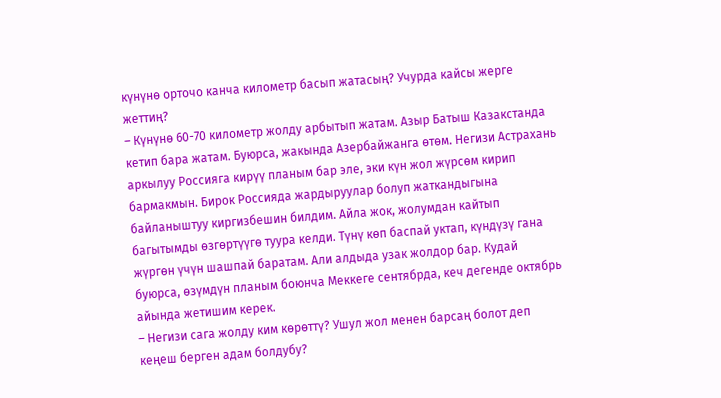күнүнө орточо канча километр басып жатасың? Учурда кайсы жерге жеттиң?
– Күнүнө 60-70 километр жолду арбытып жатам. Азыр Батыш Казакстанда кетип бара жатам. Буюрса, жакында Азербайжанга өтөм. Негизи Астрахань аркылуу Россияга кирүү планым бар эле, эки күн жол жүрсөм кирип бармакмын. Бирок Россияда жардыруулар болуп жаткандыгына байланыштуу киргизбешин билдим. Айла жок, жолумдан кайтып багытымды өзгөртүүгө туура келди. Түнү көп баспай уктап, күндүзү гана жүргөн үчүн шашпай баратам. Али алдыда узак жолдор бар. Кудай буюрса, өзүмдүн планым боюнча Меккеге сентябрда, кеч дегенде октябрь айында жетишим керек.
– Негизи сага жолду ким көрөттү? Ушул жол менен барсаң болот деп кеңеш берген адам болдубу?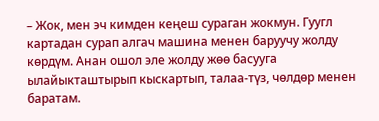– Жок, мен эч кимден кеңеш сураган жокмун. Гуугл картадан сурап алгач машина менен баруучу жолду көрдүм. Анан ошол эле жолду жөө басууга ылайыкташтырып кыскартып, талаа-түз, чөлдөр менен баратам.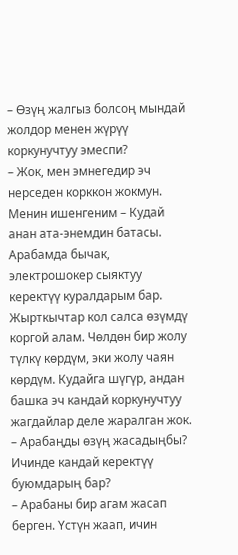– Өзүң жалгыз болсоң мындай жолдор менен жүрүү коркунучтуу эмеспи?
– Жок, мен эмнегедир эч нерседен корккон жокмун. Менин ишенгеним – Кудай анан ата-энемдин батасы. Арабамда бычак, электрошокер сыяктуу керектүү куралдарым бар. Жырткычтар кол салса өзүмдү коргой алам. Чөлдөн бир жолу түлкү көрдүм, эки жолу чаян көрдүм. Кудайга шүгүр, андан башка эч кандай коркунучтуу жагдайлар деле жаралган жок.
– Арабаңды өзүң жасадыңбы? Ичинде кандай керектүү буюмдарың бар?
– Арабаны бир агам жасап берген. Үстүн жаап, ичин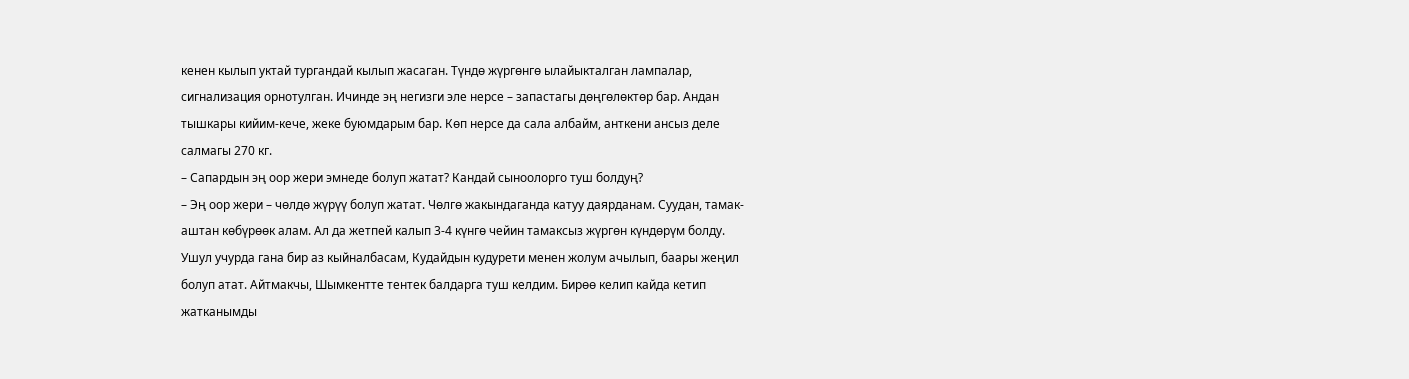кенен кылып уктай тургандай кылып жасаган. Түндө жүргөнгө ылайыкталган лампалар, сигнализация орнотулган. Ичинде эң негизги эле нерсе – запастагы дөңгөлөктөр бар. Андан тышкары кийим-кече, жеке буюмдарым бар. Көп нерсе да сала албайм, анткени ансыз деле салмагы 270 кг.
– Сапардын эң оор жери эмнеде болуп жатат? Кандай сыноолорго туш болдуң?
– Эң оор жери – чөлдө жүрүү болуп жатат. Чөлгө жакындаганда катуу даярданам. Суудан, тамак-аштан көбүрөөк алам. Ал да жетпей калып 3-4 күнгө чейин тамаксыз жүргөн күндөрүм болду. Ушул учурда гана бир аз кыйналбасам, Кудайдын кудурети менен жолум ачылып, баары жеңил болуп атат. Айтмакчы, Шымкентте тентек балдарга туш келдим. Бирөө келип кайда кетип жатканымды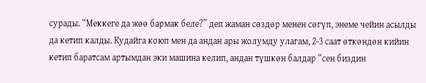сурады. “Меккеге да жөө бармак беле?” деп жаман сөздөр менен сөгүп, энеме чейин асылды да кетип калды. Кудайга коюп мен да андан ары жолумду улагам, 2-3 саат өткөндөн кийин кетип баратсам артымдан эки машина келип, андан түшкөн балдар “сен биздин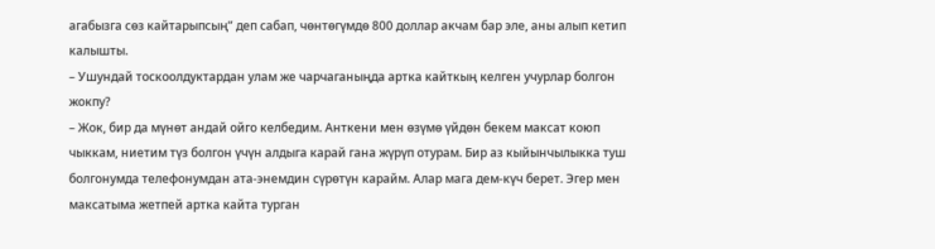агабызга сөз кайтарыпсың” деп сабап, чөнтөгүмдө 800 доллар акчам бар эле, аны алып кетип калышты.
– Ушундай тоскоолдуктардан улам же чарчаганыңда артка кайткың келген учурлар болгон жокпу?
– Жок, бир да мүнөт андай ойго келбедим. Анткени мен өзүмө үйдөн бекем максат коюп чыккам, ниетим түз болгон үчүн алдыга карай гана жүрүп отурам. Бир аз кыйынчылыкка туш болгонумда телефонумдан ата-энемдин сүрөтүн карайм. Алар мага дем-күч берет. Эгер мен максатыма жетпей артка кайта турган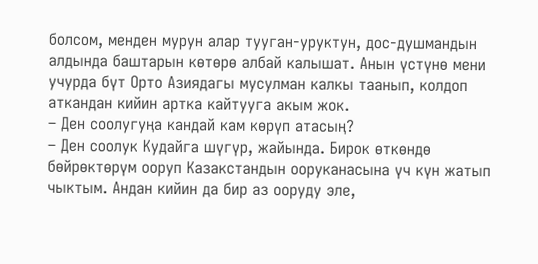болсом, менден мурун алар тууган-уруктун, дос-душмандын алдында баштарын көтөрө албай калышат. Анын үстүнө мени учурда бүт Орто Азиядагы мусулман калкы таанып, колдоп аткандан кийин артка кайтууга акым жок.
– Ден соолугуңа кандай кам көрүп атасың?
– Ден соолук Кудайга шүгүр, жайында. Бирок өткөндө бөйрөктөрүм ооруп Казакстандын ооруканасына үч күн жатып чыктым. Андан кийин да бир аз ооруду эле,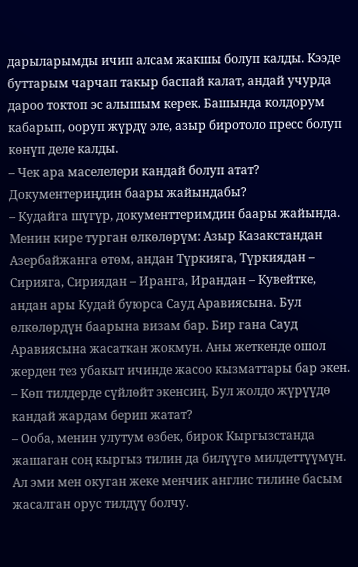дарыларымды ичип алсам жакшы болуп калды. Кээде буттарым чарчап такыр баспай калат, андай учурда дароо токтоп эс алышым керек. Башында колдорум кабарып, ооруп жүрдү эле, азыр биротоло пресс болуп көнүп деле калды.
– Чек ара маселелери кандай болуп атат? Документериңдин баары жайындабы?
– Кудайга шүгүр, документтеримдин баары жайында. Менин кире турган өлкөлөрүм: Азыр Казакстандан Азербайжанга өтөм, андан Түркияга, Түркиядан – Сирияга, Сириядан – Иранга, Ирандан – Кувейтке, андан ары Кудай буюрса Сауд Аравиясына. Бул өлкөлөрдүн баарына визам бар. Бир гана Сауд Аравиясына жасаткан жокмун. Аны жеткенде ошол жерден тез убакыт ичинде жасоо кызматтары бар экен.
– Көп тилдерде сүйлөйт экенсиң. Бул жолдо жүрүүдө кандай жардам берип жатат?
– Ооба, менин улутум өзбек, бирок Кыргызстанда жашаган соң кыргыз тилин да билүүгө милдеттүүмүн. Ал эми мен окуган жеке менчик англис тилине басым жасалган орус тилдүү болчу.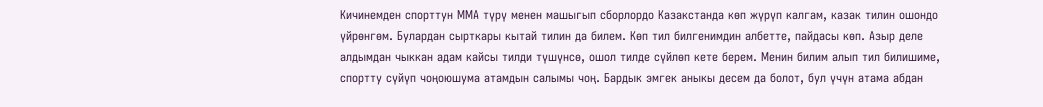Кичинемден спорттун ММА түрү менен машыгып сборлордо Казакстанда көп жүрүп калгам, казак тилин ошондо үйрөнгөм. Булардан сырткары кытай тилин да билем. Көп тил билгенимдин албетте, пайдасы көп. Азыр деле алдымдан чыккан адам кайсы тилди түшүнсө, ошол тилде сүйлөп кете берем. Менин билим алып тил билишиме, спортту сүйүп чоңоюшума атамдын салымы чоң. Бардык эмгек аныкы десем да болот, бул үчүн атама абдан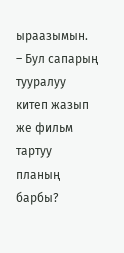ыраазымын.
– Бул сапарың тууралуу китеп жазып же фильм тартуу планың барбы?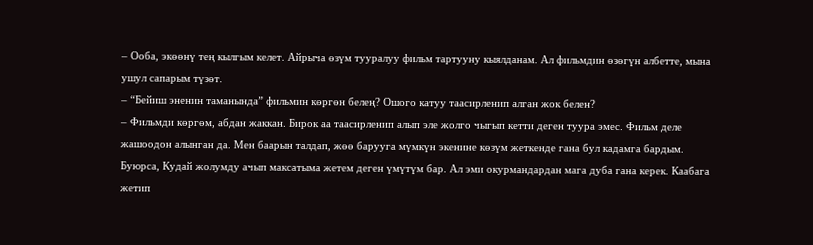– Ооба, экөөнү тең кылгым келет. Айрыча өзүм тууралуу фильм тартууну кыялданам. Ал фильмдин өзөгүн албетте, мына ушул сапарым түзөт.
– “Бейиш эненин таманында” фильмин көргөн белең? Ошого катуу таасирленип алган жок белен?
– Фильмди көргөм, абдан жаккан. Бирок аа таасирленип алып эле жолго чыгып кетти деген туура эмес. Фильм деле жашоодон алынган да. Мен баарын талдап, жөө барууга мүмкүн экенине көзүм жеткенде гана бул кадамга бардым. Буюрса, Кудай жолумду ачып максатыма жетем деген үмүтүм бар. Ал эми окурмандардан мага дуба гана керек. Каабага жетип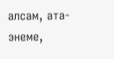алсам, ата-энеме,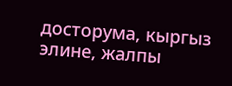досторума, кыргыз элине, жалпы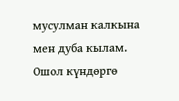мусулман калкына мен дуба кылам. Ошол күндөргө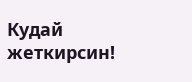Кудай жеткирсин!